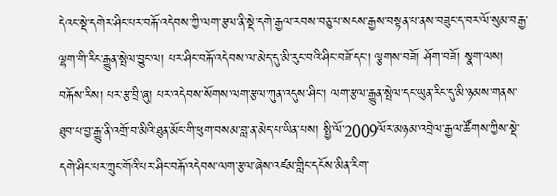དེའང་སྡེ་དགེར་ཤིང་པར་བརྐོ་འདེབས་ཀྱི་ལག་རྩལ་ནི་སྡེ་དགེ་རྒྱལ་རབས་བཅུ་པ་སངས་རྒྱས་བསྟན་པ་ནས་བཟུང་ད་བར་ལོ་སུམ་བརྒྱ་ལྷག་གི་རིང་རྒྱུན་སྤེལ་བྱུང་ལ། པར་ཤིང་བརྐོ་འདེབས་ལ་མེད་དུ་མི་རུང་བའི་ཤིང་བཟོ་དང་། ལྕགས་བཟོ། ཤོག་བཟོ། སྣག་ལས། བརྐོས་རིས། པར་རྩ་བྲི་ཞུ། པར་འདེབས་སོགས་ལག་རྩལ་ཀུན་འདུས་ཤིང་། ལག་རྩལ་རྒྱུན་སྤེལ་དང་ཡུན་རིང་དུ་མི་ཉམས་གནས་ཐུབ་པ་བྱ་རྒྱུ་ནི་འགྲོ་བ་མིའི་ཐུན་མོང་གི་ཕུག་བསམ་བླ་ན་མེད་པ་ཡིན་པས། སྤྱི་ལོ་2009ལོར་མཉམ་འབྲེལ་རྒྱལ་ཚོགས་ཀྱིས་སྡེ་དགེ་ཤིང་པར་ཀྲུང་གོའི་པར་ཤིང་བརྐོ་འདེབས་ལག་རྩལ་ཞེས་འཛམ་གླིང་དངོས་མིན་རིག་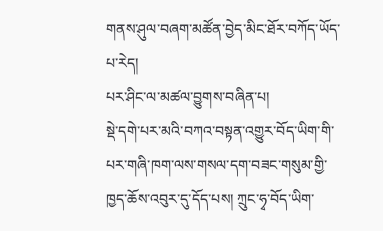གནས་ཤུལ་བཞག་མཚོན་བྱེད་མིང་ཐོར་བཀོད་ཡོད་པ་རེད།
པར་ཤིང་ལ་མཚལ་བྱུགས་བཞིན་པ།
སྡེ་དགེ་པར་མའི་བཀའ་བསྟན་འགྱུར་བོད་ཡིག་གི་པར་གཞི་ཁག་ལས་གསལ་དག་བཟང་གསུམ་གྱི་ཁྱད་ཆོས་འབུར་དུ་དོད་པས། ཀྲུང་ཧྭ་བོད་ཡིག་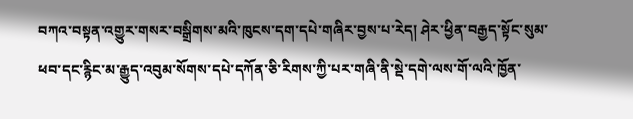བཀའ་བསྟན་འགྱུར་གསར་བསྒྲིགས་མའི་ཁུངས་དག་དཔེ་གཞིར་བྱས་པ་རེད། ཤེར་ཕྱིན་བརྒྱད་སྟོང་སུམ་ཕབ་དང་རྙིང་མ་རྒྱུད་འབུམ་སོགས་དཔེ་དཀོན་ཅི་རིགས་ཀྱི་པར་གཞི་ནི་སྡེ་དགེ་ལས་གོ་ལའི་ཁྱོན་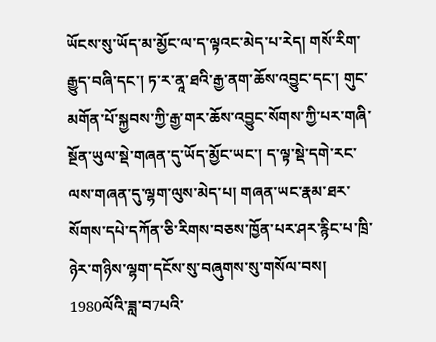ཡོངས་སུ་ཡོད་མ་མྱོང་ལ་ད་ལྟའང་མེད་པ་རེད། གསོ་རིག་རྒྱུད་བཞི་དང་། ཏ་ར་ནཱ་ཐའི་རྒྱ་ནག་ཆོས་འབྱུང་དང་། གུང་མགོན་པོ་སྐྱབས་ཀྱི་རྒྱ་གར་ཆོས་འབྱུང་སོགས་ཀྱི་པར་གཞི་སྔོན་ཡུལ་སྡེ་གཞན་དུ་ཡོད་མྱོང་ཡང་། ད་ལྟ་སྡེ་དགེ་རང་ལས་གཞན་དུ་ལྷག་ལུས་མེད་པ། གཞན་ཡང་རྣམ་ཐར་སོགས་དཔེ་དཀོན་ཅི་རིགས་བཅས་ཁྱོན་པར་ཤར་རྙིང་པ་ཁྲི་ཉེར་གཉིས་ལྷག་དངོས་སུ་བཞུགས་སུ་གསོལ་བས། 1980ལོའི་ཟླ་བ7པའི་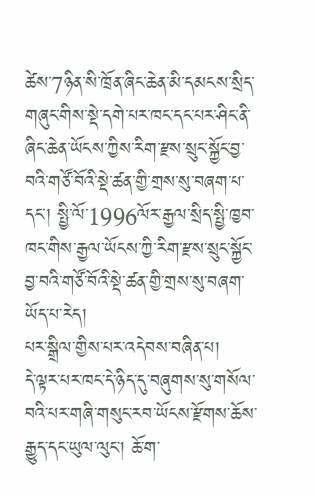ཚེས་7ཉིན་སི་ཁྲོན་ཞིང་ཆེན་མི་དམངས་སྲིད་གཞུང་གིས་སྡེ་དགེ་པར་ཁང་དང་པར་ཤིང་ནི་ཞིང་ཆེན་ཡོངས་ཀྱིས་རིག་རྫས་སྲུང་སྐྱོང་བྱ་བའི་གཙོ་བོའི་སྡེ་ཚན་གྱི་གྲས་སུ་བཞག་པ་དང་། སྤྱི་ལོ་1996ལོར་རྒྱལ་སྲིད་སྤྱི་ཁྱབ་ཁང་གིས་རྒྱལ་ཡོངས་ཀྱི་རིག་རྫས་སྲུང་སྐྱོང་བྱ་བའི་གཙོ་བོའི་སྡེ་ཚན་གྱི་གྲས་སུ་བཞག་ཡོད་པ་རེད།
པར་སྒྲིལ་གྱིས་པར་འདེབས་བཞིན་པ།
དེ་ལྟར་པར་ཁང་དེ་ཉིད་དུ་བཞུགས་སུ་གསོལ་བའི་པར་གཞི་གསུང་རབ་ཡོངས་རྫོགས་ཆོས་རྒྱུད་དང་ཡུལ་ལུང་། ཆོ་ག་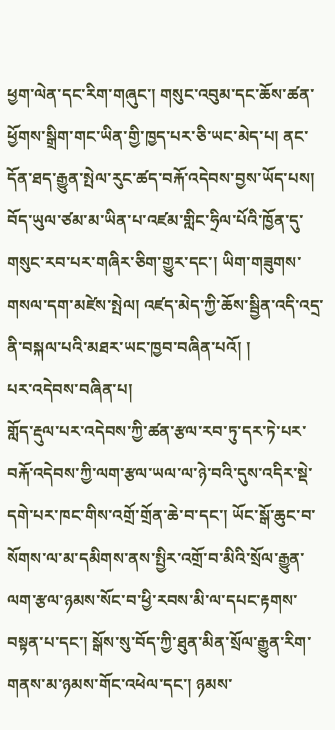ཕྱག་ལེན་དང་རིག་གཞུང་། གསུང་འབུམ་དང་ཆོས་ཚན་ཕྱོགས་སྒྲིག་གང་ཡིན་གྱི་ཁྱད་པར་ཅི་ཡང་མེད་པ། ནང་དོན་ཐད་རྒྱུན་སྤེལ་རུང་ཚད་བརྐོ་འདེབས་བྱས་ཡོད་པས། བོད་ཡུལ་ཙམ་མ་ཡིན་པ་འཛམ་གླིང་ཧྲིལ་པོའི་ཁྱོན་དུ་གསུང་རབ་པར་གཞིར་ཅིག་གྱུར་དང་། ཡིག་གཟུགས་གསལ་དག་མཛེས་སྤེལ། འཛད་མེད་ཀྱི་ཆོས་སྦྱིན་འདི་འདྲ་ནི་བསྐལ་པའི་མཐར་ཡང་ཁྱབ་བཞིན་པའོ། །
པར་འདེབས་བཞིན་པ།
གློད་རྡུལ་པར་འདེབས་ཀྱི་ཚན་རྩལ་རབ་ཏུ་དར་ཏེ་པར་བརྐོ་འདེབས་ཀྱི་ལག་རྩལ་ཡལ་ལ་ཉེ་བའི་དུས་འདིར་སྡེ་དགེ་པར་ཁང་གིས་འགྲོ་གྲོན་ཆེ་བ་དང་། ཡོང་སྒོ་ཆུང་བ་སོགས་ལ་མ་དམིགས་ནས་སྤྱིར་འགྲོ་བ་མིའི་སྲོལ་རྒྱུན་ལག་རྩལ་ཉམས་སོང་བ་ཕྱི་རབས་མི་ལ་དཔང་རྟགས་བསྟན་པ་དང་། སྒོས་སུ་བོད་ཀྱི་ཐུན་མིན་སྲོལ་རྒྱུན་རིག་གནས་མ་ཉམས་གོང་འཕེལ་དང་། ཉམས་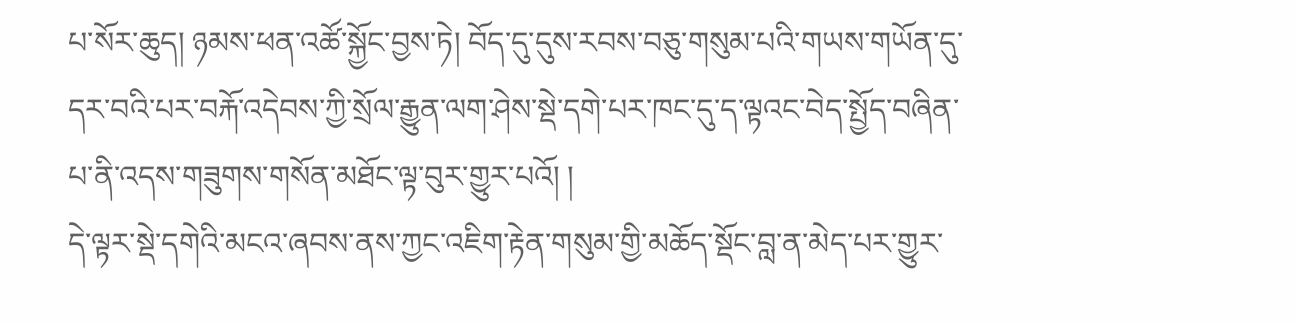པ་སོར་ཆུད། ཉམས་ཕན་འཚོ་སྐྱོང་བྱས་ཏེ། བོད་དུ་དུས་རབས་བཅུ་གསུམ་པའི་གཡས་གཡོན་དུ་དར་བའི་པར་བརྐོ་འདེབས་ཀྱི་སྲོལ་རྒྱུན་ལག་ཤེས་སྡེ་དགེ་པར་ཁང་དུ་ད་ལྟའང་བེད་སྤྱོད་བཞིན་པ་ནི་འདས་གཟུགས་གསོན་མཐོང་ལྟ་བུར་གྱུར་པའོ། །
དེ་ལྟར་སྡེ་དགེའི་མངའ་ཞབས་ནས་ཀྱང་འཇིག་རྟེན་གསུམ་གྱི་མཆོད་སྡོང་བླ་ན་མེད་པར་གྱུར་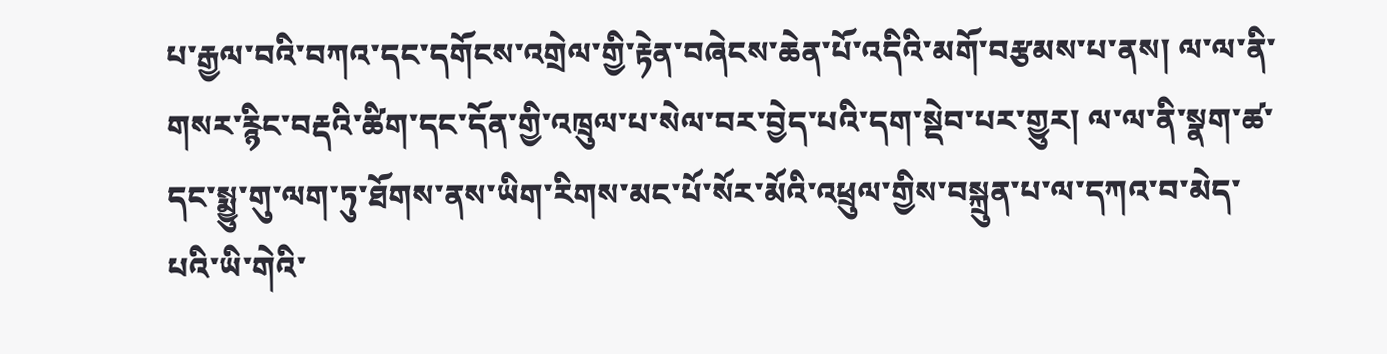པ་རྒྱལ་བའི་བཀའ་དང་དགོངས་འགྲེལ་གྱི་རྟེན་བཞེངས་ཆེན་པོ་འདིའི་མགོ་བརྩམས་པ་ནས། ལ་ལ་ནི་གསར་རྙིང་བརྡའི་ཚིག་དང་དོན་གྱི་འཁྲུལ་པ་སེལ་བར་བྱེད་པའི་དག་སྡེབ་པར་གྱུར། ལ་ལ་ནི་སྣག་ཚ་དང་སྨྱུ་གུ་ལག་ཏུ་ཐོགས་ནས་ཡིག་རིགས་མང་པོ་སོར་མོའི་འཕྲུལ་གྱིས་བསྐྲུན་པ་ལ་དཀའ་བ་མེད་པའི་ཡི་གེའི་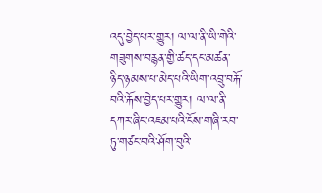འདུ་བྱེད་པར་གྱུར། ལ་ལ་ནི་ཡི་གེའི་གཟུགས་བརྙན་གྱི་ཚད་དང་མཚན་ཉིད་ཉམས་པ་མེད་པའི་ཡིག་འབྲུ་བརྐོ་བའི་རྐོས་བྱེད་པར་གྱུར། ལ་ལ་ནི་དཀར་ཞིང་འཇམ་པའི་ངོས་གཞི་རབ་ཏུ་གཙང་བའི་ཤོག་བུའི་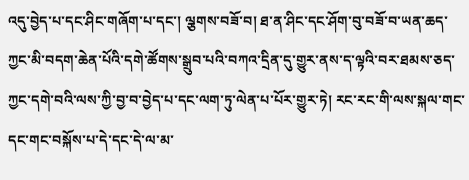འདུ་བྱེད་པ་དང་ཤིང་གཞོག་པ་དང་། ལྕགས་བཟོ་བ། ཐ་ན་ཤིང་དང་ཤོག་བུ་བཟོ་བ་ཡན་ཆད་ཀྱང་མི་བདག་ཆེན་པོའི་དགེ་ཚོགས་སྒྲུབ་པའི་བཀའ་དྲིན་དུ་གྱུར་ནས་ད་ལྟའི་བར་ཐམས་ཅད་ཀྱང་དགེ་བའི་ལས་ཀྱི་བྱ་བ་བྱེད་པ་དང་ལག་ཏུ་ལེན་པ་པོར་གྱུར་ཏེ། རང་རང་གི་ལས་སྐལ་གང་དང་གང་བསྐོས་པ་དེ་དང་དེ་ལ་མ་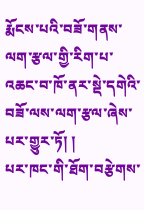རྨོངས་པའི་བཟོ་གནས་ལག་རྩལ་གྱི་རིག་པ་འཆང་བ་ཁོ་ནར་སྡེ་དགེའི་བཟོ་ལས་ལག་རྩལ་ཞེས་པར་གྱུར་ཏོ། །
པར་ཁང་གི་ཐོག་བརྩེགས་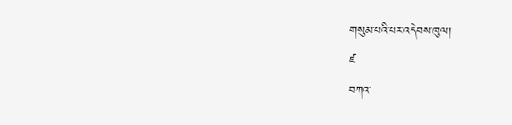གསུམ་པའི་པར་འདེབས་ཁུལ།
ཛ
བཀའ་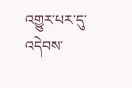འགྱུར་པར་དུ་འདེབས་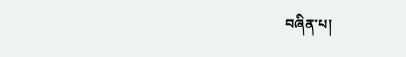བཞིན་པ།